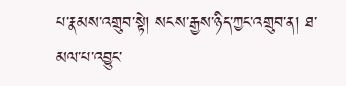པ་རྣམས་འགྲུབ་སྟེ། སངས་རྒྱས་ཉིད་ཀྱང་འགྲུབ་ན། ཐ་མལ་པ་འབྱུང་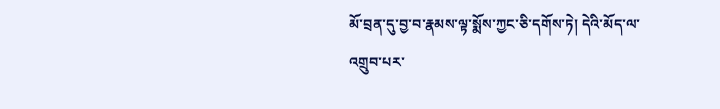མོ་བྲན་དུ་བྱ་བ་རྣམས་ལྟ་སྨོས་ཀྱང་ཅི་དགོས་ཏེ། དེའི་མོད་ལ་འགྲུབ་པར་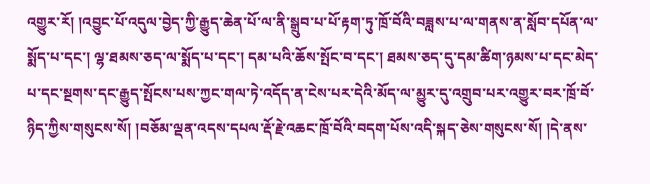འགྱུར་རོ། །འབྱུང་པོ་འདུལ་བྱེད་ཀྱི་རྒྱུད་ཆེན་པོ་ལ་ནི་སྒྲུབ་པ་པོ་རྟག་ཏུ་ཁྲོ་བོའི་བཟླས་པ་ལ་གནས་ན་སློབ་དཔོན་ལ་སྨོད་པ་དང་། ལྷ་ཐམས་ཅད་ལ་སྨོད་པ་དང་། དམ་པའི་ཆོས་སྤོང་བ་དང་། ཐམས་ཅད་དུ་དམ་ཚིག་ཉམས་པ་དང་མེད་པ་དང་སྔགས་དང་རྒྱུད་སྤོངས་པས་ཀྱང་གལ་ཏེ་འདོད་ན་ངེས་པར་དེའི་མོད་ལ་མྱུར་དུ་འགྲུབ་པར་འགྱུར་བར་ཁྲོ་བོ་ཉིད་ཀྱིས་གསུངས་སོ། །བཅོམ་ལྡན་འདས་དཔལ་རྡོ་རྗེ་འཆང་ཁྲོ་བོའི་བདག་པོས་འདི་སྐད་ཅེས་གསུངས་སོ། །དེ་ནས་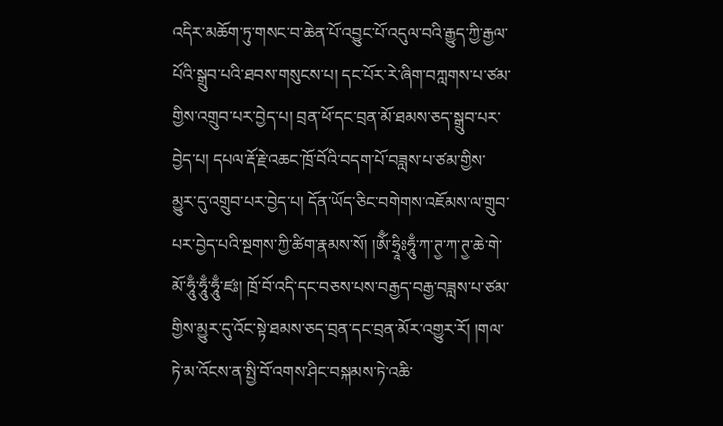འདིར་མཆོག་ཏུ་གསང་བ་ཆེན་པོ་འབྱུང་པོ་འདུལ་བའི་རྒྱུད་ཀྱི་རྒྱལ་པོའི་སྒྲུབ་པའི་ཐབས་གསུངས་པ། དང་པོར་རེ་ཞིག་བཀླགས་པ་ཙམ་གྱིས་འགྲུབ་པར་བྱེད་པ། བྲན་ཕོ་དང་བྲན་མོ་ཐམས་ཅད་སྒྲུབ་པར་བྱེད་པ། དཔལ་རྡོ་རྗེ་འཆང་ཁྲོ་བོའི་བདག་པོ་བཟླས་པ་ཙམ་གྱིས་མྱུར་དུ་འགྲུབ་པར་བྱེད་པ། དོན་ཡོད་ཅིང་བགེགས་འཇོམས་ལ་གྲུབ་པར་བྱེད་པའི་སྔགས་ཀྱི་ཚིག་རྣམས་སོ། །ཨོྃ་ཧྲཱིཿཧཱུྃ་ཀ་ཊྱ་ཀ་ཊྱ་ཆེ་གེ་མོ་ཧཱུྃ་ཧཱུྃ་ཧཱུྃ་ཛཿ། ཁྲོ་བོ་འདི་དང་བཅས་པས་བརྒྱད་བརྒྱ་བཟླས་པ་ཙམ་གྱིས་མྱུར་དུ་འོང་སྟེ་ཐམས་ཅད་བྲན་དང་བྲན་མོར་འགྱུར་རོ། །གལ་ཏེ་མ་འོངས་ན་སྤྱི་བོ་འགས་ཤིང་བསྐམས་ཏེ་འཆི་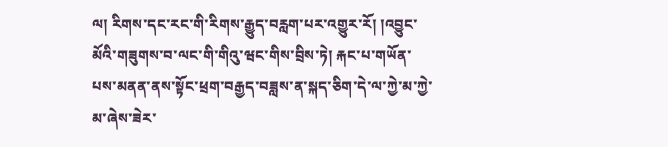ལ། རིགས་དང་རང་གི་རིགས་རྒྱུད་བརླག་པར་འགྱུར་རོ། །འབྱུང་མོའི་གཟུགས་བ་ལང་གི་གིའུ་ཝང་གིས་བྲིས་ཏེ། རྐང་པ་གཡོན་པས་མནན་ནས་སྟོང་ཕྲག་བརྒྱད་བཟླས་ན་སྐད་ཅིག་དེ་ལ་ཀྱེ་མ་ཀྱེ་མ་ཞེས་ཟེར་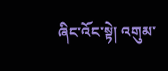ཞིང་འོང་སྟེ། འགུམ་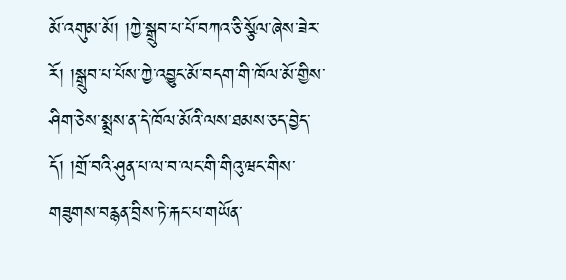མོ་འགུམ་མོ། །ཀྱེ་སྒྲུབ་པ་པོ་བཀའ་ཅི་སྩོལ་ཞེས་ཟེར་རོ། །སྒྲུབ་པ་པོས་ཀྱེ་འབྱུང་མོ་བདག་གི་ཁོལ་མོ་གྱིས་ཤིག་ཅེས་སྨྲས་ན་དེ་ཁོལ་མོའི་ལས་ཐམས་ཅད་བྱེད་དོ། །གྲོ་བའི་ཤུན་པ་ལ་བ་ལང་གི་གིའུ་ཝང་གིས་གཟུགས་བརྙན་བྲིས་ཏེ་རྐང་པ་གཡོན་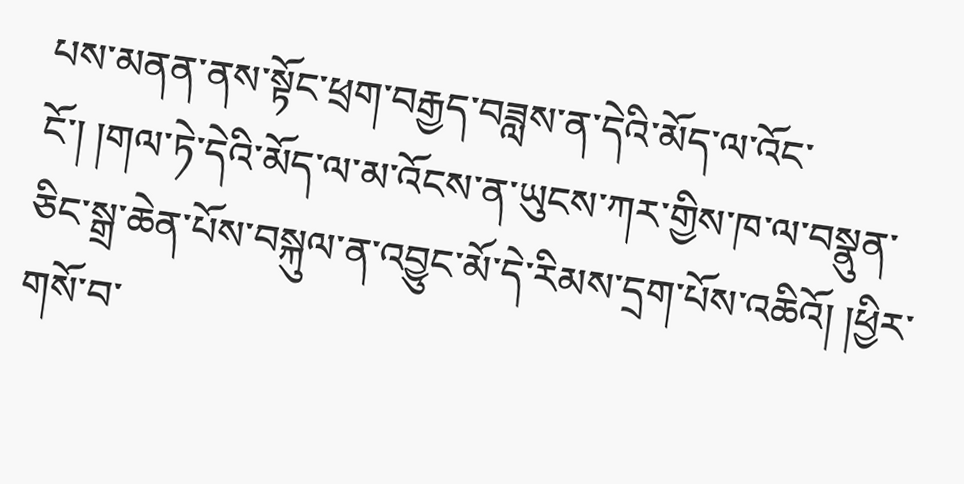པས་མནན་ནས་སྟོང་ཕྲག་བརྒྱད་བཟླས་ན་དེའི་མོད་ལ་འོང་ངོ་། །གལ་ཏེ་དེའི་མོད་ལ་མ་འོངས་ན་ཡུངས་ཀར་གྱིས་ཁ་ལ་བསྣུན་ཅིང་སྒྲ་ཆེན་པོས་བསྐུལ་ན་འབྱུང་མོ་དེ་རིམས་དྲག་པོས་འཆིའོ། །ཕྱིར་གསོ་བ་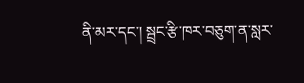ནི་མར་དང་། སྦྲང་རྩི་ཁར་བཅུག་ན་སླར་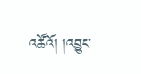འཚོའོ། །འབྱུང་